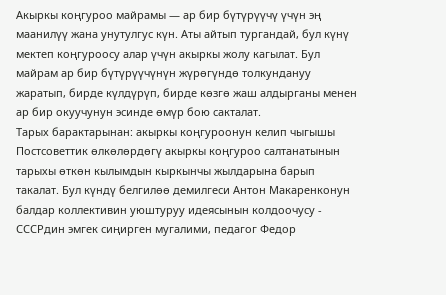Акыркы коңгуроо майрамы — ар бир бүтүрүүчү үчүн эң маанилүү жана унутулгус күн. Аты айтып тургандай, бул күнү мектеп коңгуроосу алар үчүн акыркы жолу кагылат. Бул майрам ар бир бүтүрүүчүнүн жүрөгүндө толкундануу жаратып, бирде күлдүрүп, бирде көзгө жаш алдырганы менен ар бир окуучунун эсинде өмүр бою сакталат.
Тарых барактарынан: акыркы коңгуроонун келип чыгышы
Постсоветтик өлкөлөрдөгү акыркы коңгуроо салтанатынын тарыхы өткөн кылымдын кыркынчы жылдарына барып такалат. Бул күндү белгилөө демилгеси Антон Макаренконун балдар коллективин уюштуруу идеясынын колдоочусу - СССРдин эмгек сиңирген мугалими, педагог Федор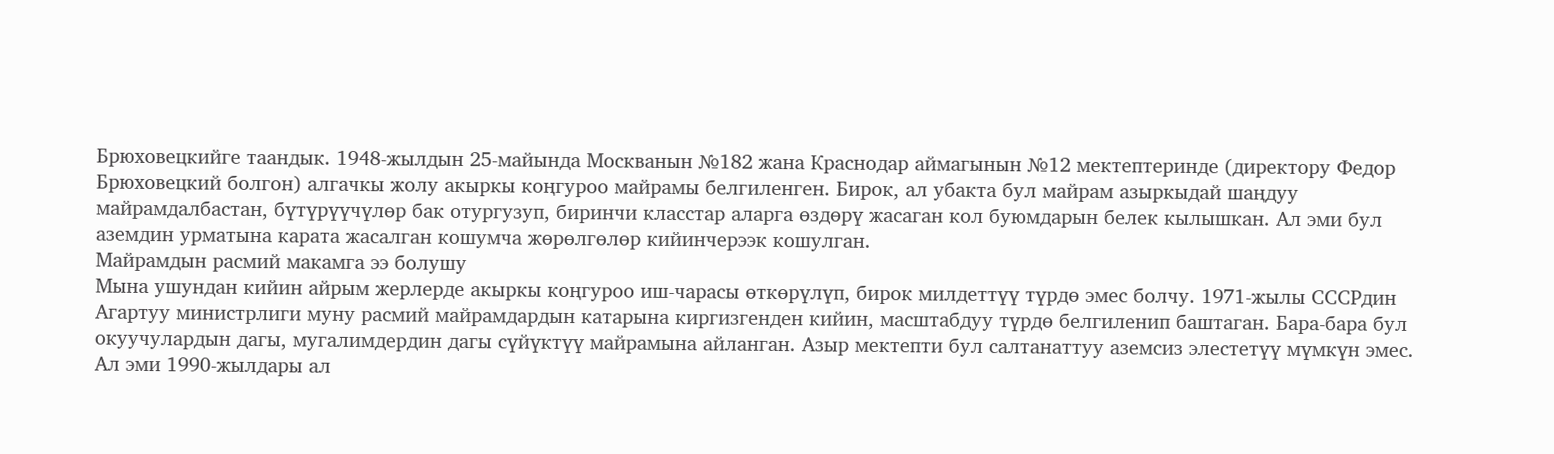Брюховецкийге таандык. 1948-жылдын 25-майында Москванын №182 жана Краснодар аймагынын №12 мектептеринде (директору Федор Брюховецкий болгон) алгачкы жолу акыркы коңгуроо майрамы белгиленген. Бирок, ал убакта бул майрам азыркыдай шаңдуу майрамдалбастан, бүтүрүүчүлөр бак отургузуп, биринчи класстар аларга өздөрү жасаган кол буюмдарын белек кылышкан. Ал эми бул аземдин урматына карата жасалган кошумча жөрөлгөлөр кийинчерээк кошулган.
Майрамдын расмий макамга ээ болушу
Мына ушундан кийин айрым жерлерде акыркы коңгуроо иш-чарасы өткөрүлүп, бирок милдеттүү түрдө эмес болчу. 1971-жылы СССРдин Агартуу министрлиги муну расмий майрамдардын катарына киргизгенден кийин, масштабдуу түрдө белгиленип баштаган. Бара-бара бул окуучулардын дагы, мугалимдердин дагы сүйүктүү майрамына айланган. Азыр мектепти бул салтанаттуу аземсиз элестетүү мүмкүн эмес.
Ал эми 1990-жылдары ал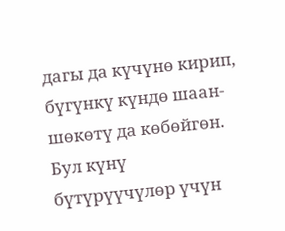дагы да күчүнө кирип, бүгүнкү күндө шаан-шөкөтү да көбөйгөн. Бул күнү бүтүрүүчүлөр үчүн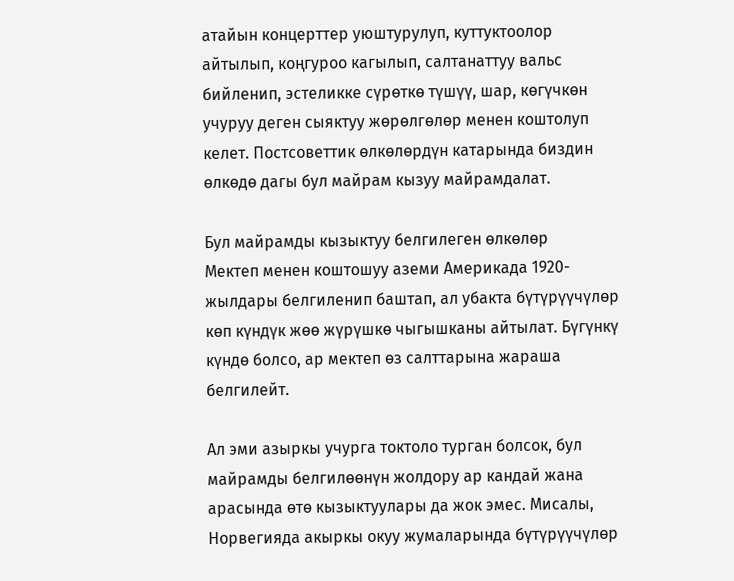атайын концерттер уюштурулуп, куттуктоолор айтылып, коңгуроо кагылып, салтанаттуу вальс бийленип, эстеликке сүрөткө түшүү, шар, көгүчкөн учуруу деген сыяктуу жөрөлгөлөр менен коштолуп келет. Постсоветтик өлкөлөрдүн катарында биздин өлкөдө дагы бул майрам кызуу майрамдалат.

Бул майрамды кызыктуу белгилеген өлкөлөр
Мектеп менен коштошуу аземи Америкада 1920-жылдары белгиленип баштап, ал убакта бүтүрүүчүлөр көп күндүк жөө жүрүшкө чыгышканы айтылат. Бүгүнкү күндө болсо, ар мектеп өз салттарына жараша белгилейт.

Ал эми азыркы учурга токтоло турган болсок, бул майрамды белгилөөнүн жолдору ар кандай жана арасында өтө кызыктуулары да жок эмес. Мисалы, Норвегияда акыркы окуу жумаларында бүтүрүүчүлөр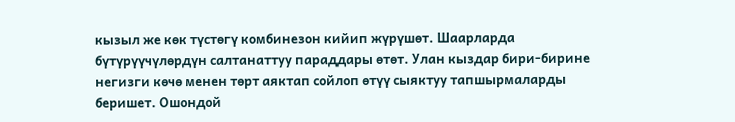кызыл же көк түстөгү комбинезон кийип жүрүшөт. Шаарларда бүтүрүүчүлөрдүн салтанаттуу параддары өтөт. Улан кыздар бири-бирине негизги көчө менен төрт аяктап сойлоп өтүү сыяктуу тапшырмаларды беришет. Ошондой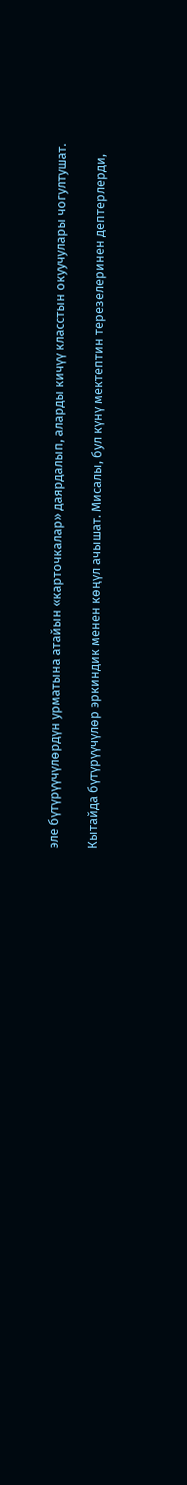эле бүтүрүүчүлөрдүн урматына атайын «карточкалар» даярдалып, аларды кичүү класстын окуучулары чогултушат.

Кытайда бүтүрүүчүлөр эркиндик менен көңүл ачышат. Мисалы, бул күнү мектептин терезелеринен дептерлерди,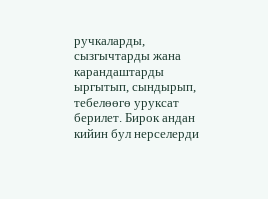ручкаларды, сызгычтарды жана карандаштарды ыргытып, сындырып, тебелөөгө уруксат берилет. Бирок андан кийин бул нерселерди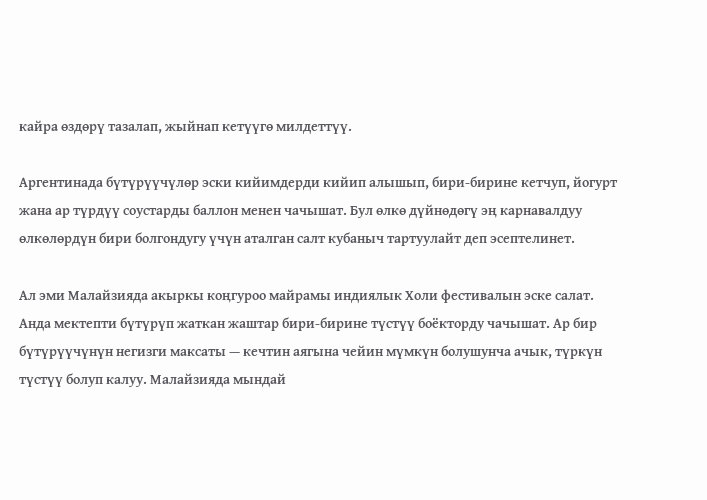кайра өздөрү тазалап, жыйнап кетүүгө милдеттүү.

Аргентинада бүтүрүүчүлөр эски кийимдерди кийип алышып, бири-бирине кетчуп, йогурт жана ар түрдүү соустарды баллон менен чачышат. Бул өлкө дүйнөдөгү эң карнавалдуу өлкөлөрдүн бири болгондугу үчүн аталган салт кубаныч тартуулайт деп эсептелинет.

Ал эми Малайзияда акыркы коңгуроо майрамы индиялык Холи фестивалын эске салат. Анда мектепти бүтүрүп жаткан жаштар бири-бирине түстүү боёкторду чачышат. Ар бир бүтүрүүчүнүн негизги максаты — кечтин аягына чейин мүмкүн болушунча ачык, түркүн түстүү болуп калуу. Малайзияда мындай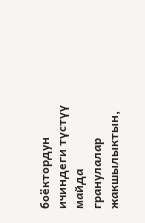боёктордун ичиндеги түстүү майда гранулалар жакшылыктын,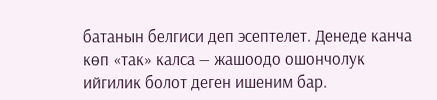батанын белгиси деп эсептелет. Денеде канча көп «так» калса — жашоодо ошончолук ийгилик болот деген ишеним бар.